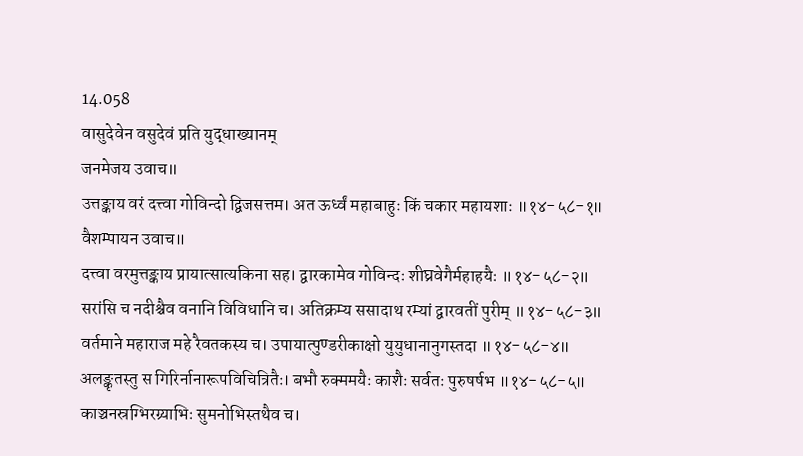14.058
वासुदेवेन वसुदेवं प्रति युद्धाख्यानम्
जनमेजय उवाच॥
उत्तङ्काय वरं दत्त्वा गोविन्दो द्विजसत्तम। अत ऊर्ध्वं महाबाहुः किं चकार महायशाः ॥१४-५८-१॥
वैशम्पायन उवाच॥
दत्त्वा वरमुत्तङ्काय प्रायात्सात्यकिना सह। द्वारकामेव गोविन्दः शीघ्रवेगैर्महाहयैः ॥१४-५८-२॥
सरांसि च नदीश्चैव वनानि विविधानि च। अतिक्रम्य ससादाथ रम्यां द्वारवतीं पुरीम् ॥१४-५८-३॥
वर्तमाने महाराज महे रैवतकस्य च। उपायात्पुण्डरीकाक्षो युयुधानानुगस्तदा ॥१४-५८-४॥
अलङ्कृतस्तु स गिरिर्नानारूपविचित्रितैः। बभौ रुक्ममयैः काशैः सर्वतः पुरुषर्षभ ॥१४-५८-५॥
काञ्चनस्रग्भिरग्र्याभिः सुमनोभिस्तथैव च।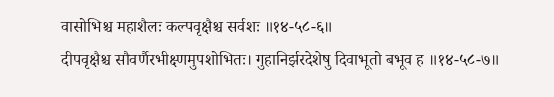वासोभिश्च महाशैलः कल्पवृक्षैश्च सर्वशः ॥१४-५८-६॥
दीपवृक्षैश्च सौवर्णैरभीक्ष्णमुपशोभितः। गुहानिर्झरदेशेषु दिवाभूतो बभूव ह ॥१४-५८-७॥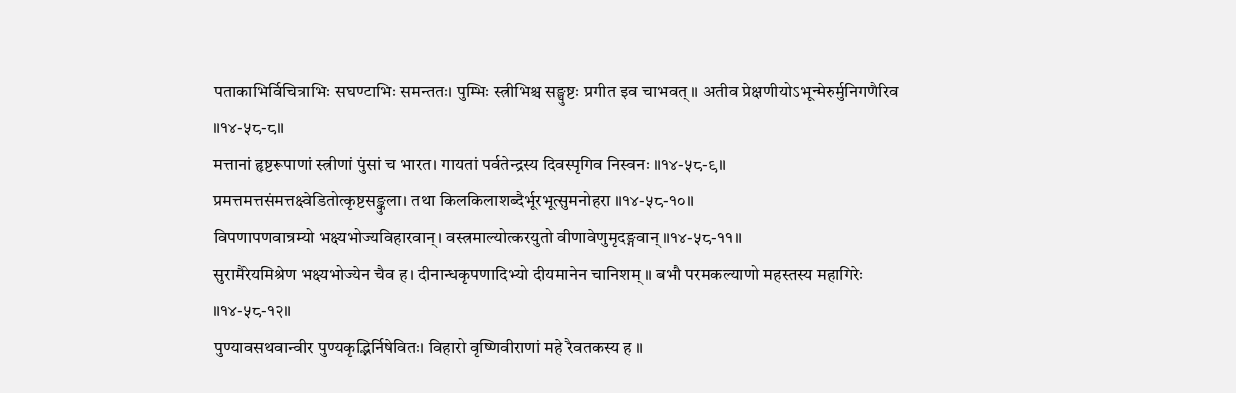पताकाभिर्विचित्राभिः सघण्टाभिः समन्ततः। पुम्भिः स्त्रीभिश्च सङ्घुष्टः प्रगीत इव चाभवत् ॥ अतीव प्रेक्षणीयोऽभून्मेरुर्मुनिगणैरिव ॥१४-५८-८॥
मत्तानां हृष्टरूपाणां स्त्रीणां पुंसां च भारत। गायतां पर्वतेन्द्रस्य दिवस्पृगिव निस्वनः ॥१४-५८-९॥
प्रमत्तमत्तसंमत्तक्ष्वेडितोत्कृष्टसङ्कुला। तथा किलकिलाशब्दैर्भूरभूत्सुमनोहरा ॥१४-५८-१०॥
विपणापणवान्रम्यो भक्ष्यभोज्यविहारवान्। वस्त्रमाल्योत्करयुतो वीणावेणुमृदङ्गवान् ॥१४-५८-११॥
सुरामैरेयमिश्रेण भक्ष्यभोज्येन चैव ह। दीनान्धकृपणादिभ्यो दीयमानेन चानिशम् ॥ बभौ परमकल्याणो महस्तस्य महागिरेः ॥१४-५८-१२॥
पुण्यावसथवान्वीर पुण्यकृद्भिर्निषेवितः। विहारो वृष्णिवीराणां महे रैवतकस्य ह ॥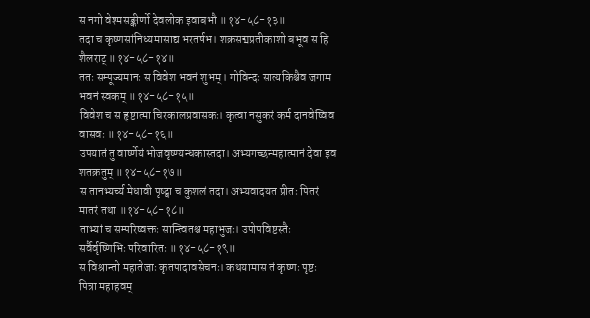स नगो वेश्मसङ्कीर्णो देवलोक इवाबभौ ॥१४-५८-१३॥
तदा च कृष्णसांनिध्यमासाद्य भरतर्षभ। शक्रसद्मप्रतीकाशो बभूव स हि शैलराट् ॥१४-५८-१४॥
ततः सम्पूज्यमानः स विवेश भवनं शुभम्। गोविन्दः सात्यकिश्चैव जगाम भवनं स्वकम् ॥१४-५८-१५॥
विवेश च स हृष्टात्मा चिरकालप्रवासकः। कृत्वा नसुकरं कर्म दानवेष्विव वासवः ॥१४-५८-१६॥
उपयातं तु वार्ष्णेयं भोजवृष्ण्यन्धकास्तदा। अभ्यगच्छन्महात्मानं देवा इव शतक्रतुम् ॥१४-५८-१७॥
स तानभ्यर्च्य मेधावी पृष्ट्वा च कुशलं तदा। अभ्यवादयत प्रीतः पितरं मातरं तथा ॥१४-५८-१८॥
ताभ्यां च सम्परिष्वक्तः सान्त्वितश्च महाभुजः। उपोपविष्टस्तैः सर्वैर्वृष्णिभिः परिवारितः ॥१४-५८-१९॥
स विश्रान्तो महातेजाः कृतपादावसेचनः। कथयामास तं कृष्णः पृष्टः पित्रा महाहवम्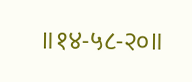॥१४-५८-२०॥